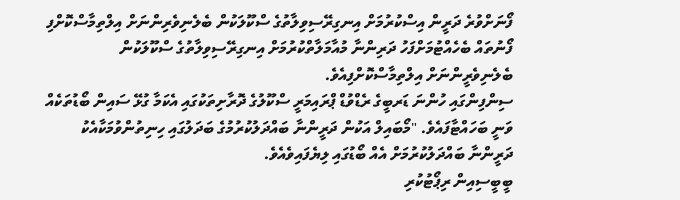ފޯނަށްވުރެ ދަރީން އިސްކުރުމަށް އިނގިރޭސިވިލާތުގެ ސްކޫލަކުން ބެލެނިވެރިންނަށް އިލްތިމާސްކޮށްފި
ފޯނުތައް ބެހެއްޓުމަށްފަހު ދަރިންނާ މުއާމަލާތްކުރުމަށް އިނގިރޭސިވިލާތުގެ ސްކޫލަކުން ބެލެނިވެރީންނަށް އިލްތިމާސްކޮށްފިއެވެ.
ސިންފިންގައި ހުންނަ ޑަރބީގެ ރެޑްވުޑް ޕްރައިމަރީ ސްކޫލުގެ ދޮރާށިތަކުގައި އެކަމާ ގުޅޭ ސައިން ބޯޑުތަކެއް ވަނީ ބަހައްޓާފައެވެ. "މޯބައިލް އަކުން ދަރީންނާ ބައްދަލުކުރުމުގެ ބަދަލުގައި ހިނިތުންވުމަކާއެކު ދަރީންނާ ބައްދަލުކުރުމަށް އެއް ބޯޑުގައި ލިޔެފައިވެއެވެ.
ބީބީސިއިން ރިޕޯޓުކުރި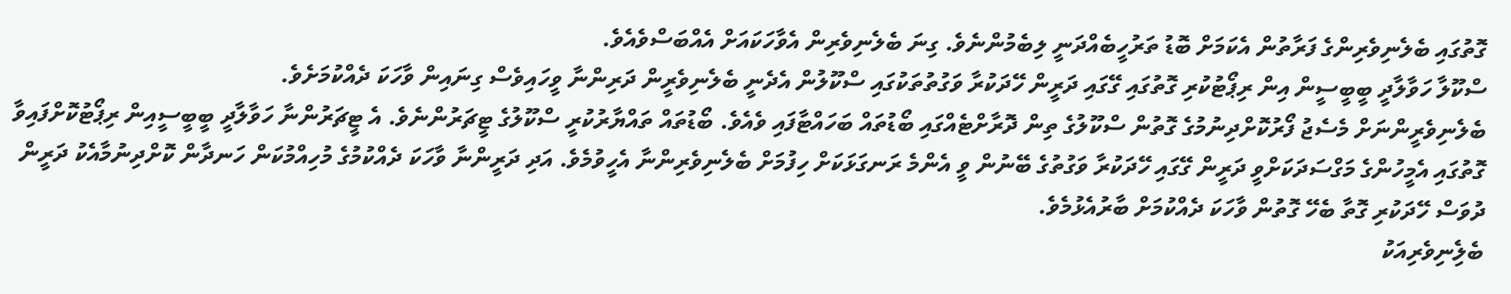ގޮތުގައި ބެލެނިވެރިންގެ ފަރާތުން އެކަމަށް ބޮޑު ތަރުހީބެއްދަނީ ލިބެމުންނެވެ. ގިނަ ބެލެނިވެރިން އެވާހަކައަށް އެއްބަސްވެއެވެ.
ސްކޫލާ ހަވާލާދީ ބީބީސީން އިން ރިޕޯޓުކުރި ގޮތުގައި ގޭގައި ދަރީން ހޭދަކުރާ ވަގުތުތަކުގައި ސްކޫލުން އެދެނީ ބެލެނިވެރީން ދަރިންނާ ވީހައިވެސް ގިނައިން ވާހަކަ ދެއްކުމަށެވެ.
ބެލެނިވެރީންނަށް މެސެޖު ފޯރުކޮށްދިނުމުގެ ގޮތުން ސްކޫލުގެ ތިން ދޮރާށްޓެއްގައި ބޯޑުތައް ބަހައްޓާފައި ވެއެވެ. ބޯޑުތައް ތައްޔާރުކުރީ ސްކޫލުގެ ޓީޗަރުންނެވެ. އެ ޓީޗަރުންނާ ހަވާލާދީ ބީބީސީއިން ރިޕޯޓުކޮށްފައިވާ ގޮތުގައި އެމީހުންގެ މަގްސަދަކަށްވީ ދަރީން ގޭގައި ހޭދަކުރާ ވަގުތުގެ ބޭނުން ވީ އެންމެ ރަނގަޅަކަށް ހިފުމަށް ބެލެނިވެރިންނާ އެހީވުމެވެ. އަދި ދަރީންނާ ވާހަކަ ދެއްކުމުގެ މުހިއްމުކަން ހަނދާން ކޮށްދިނުމާއެކު ދަރީން ދުވަސް ހޭދަކުރި ގޮތާ ބެހޭ ގޮތުން ވާހަކަ ދެއްކުމަށް ބާރުއެޅުމެވެ.
ބެލެިނިވެރިއަކު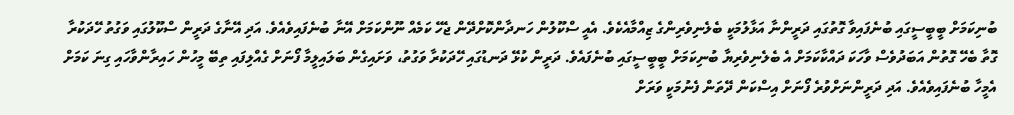ބުނިކަމަށް ބީބީސީގައި ބުނެފައިވާ ގޮތުގައި ދަރީންނާ އަޅާލުމަކީ ބެލެނިވެރިންގެ ޒިއްމާއެކެވެ. އެއީ ސްކޫލުން ހަނދާންކޮށްދޭން ޖެހޭ ކަމެއް ނޫންކަމަށް އޭނާ ބުނެފައިވެއެވެ. އަދި އޭނާގެ ދަރީން ސްކޫލުގައި ވަގުތު ހޭދަކުރާ ގޮތާ ބެހޭ ގޮތުން އަބަދުވެސް ވާހަކަ ދައްކާކަމަށް އެ ބެލެނިވެރިޔާ ބުނިކަމަށް ބީބީސީގައި ބުނެފައެވެ. ދަރީން ކުޅޭ ދަނޑުގައި ހޭދަކުރާ ވަގުތު، ވަށައިގެން ބަލައިލީމާ ފޯނަށް ގެއްލިފައި ތިބޭ މީހުން ހައިރާންވާހައި ގިނަ ކަމަށް އެމީހާ ބުނެފައިވެއެވެ. އަދި ދަރީންނަށްވުރެ ފޯނަށް އިސްކަން ދޭތަން ފެނުމަކީ ވަރަށް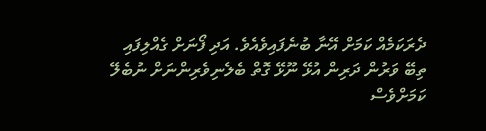ދެރަކަމެއް ކަމަށް އޭނާ ބުނެފައިވެއެވެ. އަދި ފޯނަށް ގެއްލިފައި ތިބޭ ވަރުން ދަރިން އުޅޭ ނޫޅޭ ގޮތް ބެލެނިވެރިންނަށް ނުބެލޭ ކަމަށްވެސް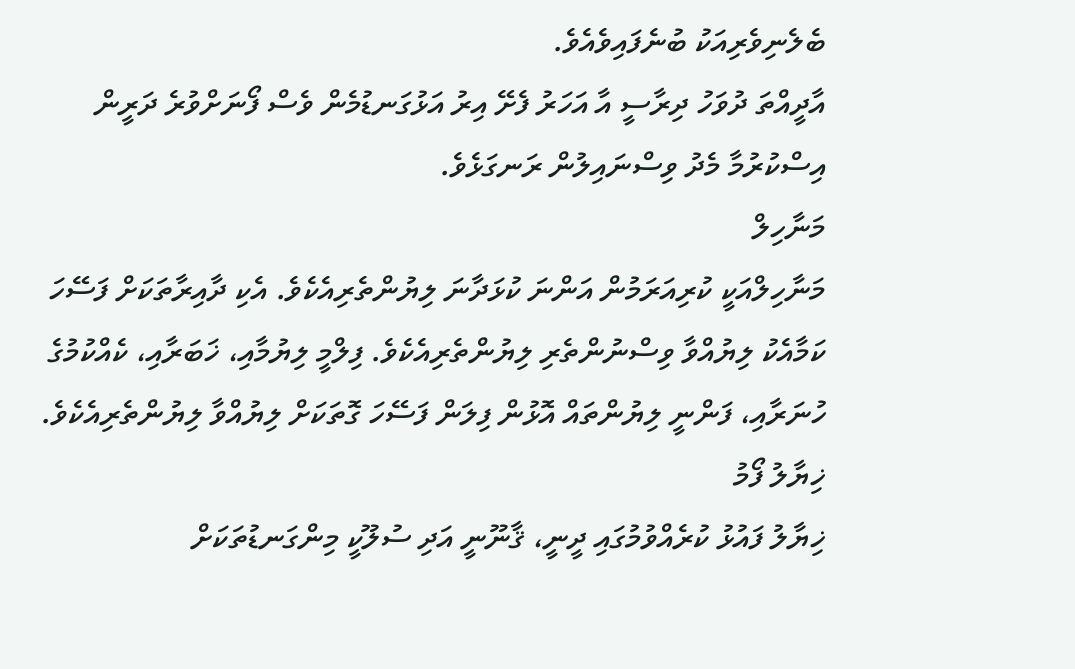ބެލެނިވެރިއަކު ބުނެފައިވެއެވެ.
އާދީއްތަ ދުވަހު ދިރާސީ އާ އަހަރު ފެށޭ އިރު އަޅުގަނޑުމެން ވެސް ފޯނަށްވުރެ ދަރީން އިސްކުރުމާ މެދު ވިސްނައިލުން ރަނގަޅެވެ.
މަނާހިލް
މަނާހިލްއަކީ ކުރިއަރަމުން އަންނަ ކުޅަދާނަ ލިޔުންތެރިއެކެވެ. އެކި ދާއިރާތަކަށް ފަސޭހަ ކަމާއެކު ލިޔުއްވާ ވިސްނުންތެރި ލިޔުންތެރިއެކެވެ. ފިލްމީ ލިޔުމާއި، ޚަބަރާއި، ކެއްކުމުގެ ހުނަރާއި، ފަންނީ ލިޔުންތައް އޮޅުން ފިލަން ފަސޭހަ ގޮތަކަށް ލިޔުއްވާ ލިޔުންތެރިއެކެވެ.
ޚިޔާލު ފޯމު
ޚިޔާލު ފައުޅު ކުރެއްވުމުގައި ދީނީ، ޤާނޫނީ އަދި ސުލޫކީ މިންގަނޑުތަކަށް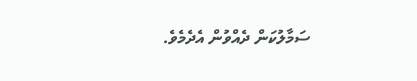ސަމާލުކަން ދެއްވުން އެދެމެވެ.